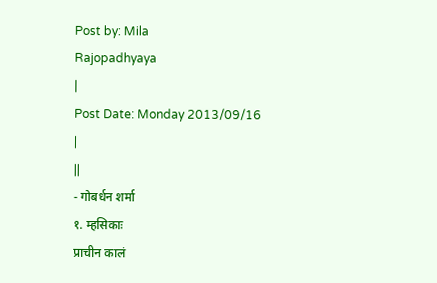Post by: Mila
Rajopadhyaya
|
Post Date: Monday 2013/09/16
|
||
- गोबर्धन शर्मा
१. म्हसिकाः
प्राचीन कालं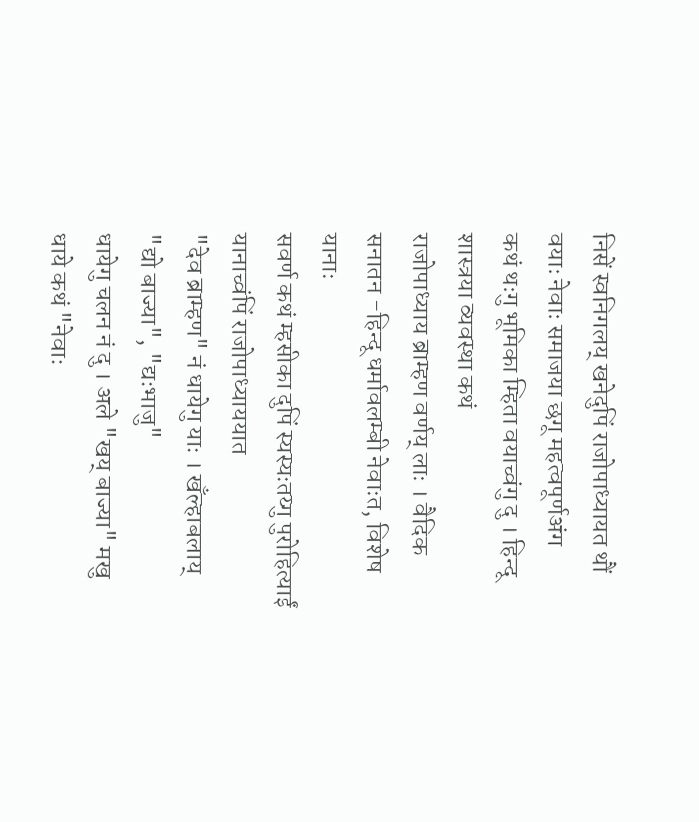निसें स्वनिगलय् खनेदुपिं राजोपाध्यायत थौं वयाः नेवाः समाजया छगू महत्वपूर्णअंग
कथं थःगु भूमिका म्हिता वयाच्वंगु दु । हिन्दू शास्त्रया व्यवस्था कथं
राजोपाध्याय ब्राम्हण वर्णय् लाः । वैदिक सनातन -हिन्दू धर्मावलम्बी नेवाःत, विशेष यानाः
सवर्ण कथं म्हसीका दुपिं स्यस्यःतय्गु पुरोहित्याईं यानाच्वंपिं राजोपाध्याययात
"देव ब्राम्हण" नं धायेगु याः । खँल्हाबलाय् "द्यो बाज्या", "द्यःभाजु"
धायेगु चलन नं दु । अले "खय् बाज्या" मखु धाये कथं "नेवाः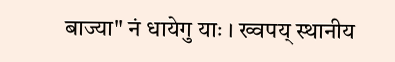बाज्या" नं धायेगु याः । ख्वपय् स्थानीय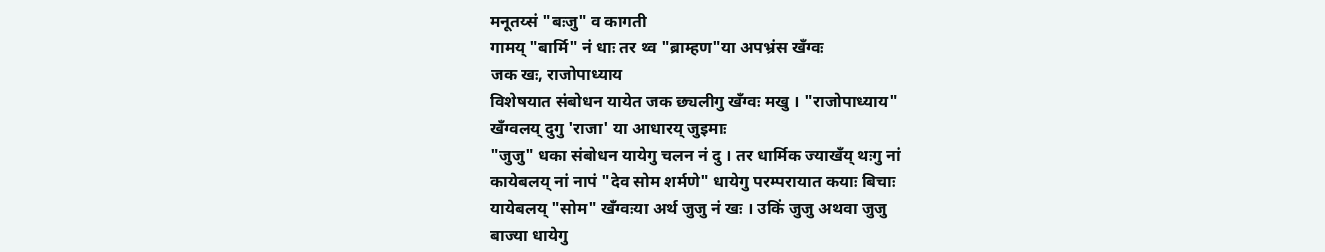मनूतय्सं "बःजु" व कागती
गामय् "बार्मि" नं धाः तर थ्व "ब्राम्हण"या अपभ्रंस खँग्वः
जक खः, राजोपाध्याय
विशेषयात संबोधन यायेत जक छ्यलीगु खँग्वः मखु । "राजोपाध्याय"
खँग्वलय् दुगु 'राजा' या आधारय् जुइमाः
"जुजु" धका संबोधन यायेगु चलन नं दु । तर धार्मिक ज्याखँय् थःगु नां
कायेबलय् नां नापं "देव सोम शर्मणे" धायेगु परम्परायात कयाः बिचाः
यायेबलय् "सोम" खँग्वःया अर्थ जुजु नं खः । उकिं जुजु अथवा जुजु
बाज्या धायेगु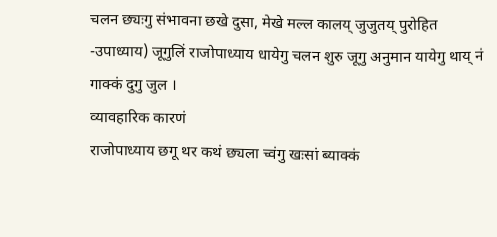चलन छ्यःगु संभावना छखे दुसा, मेखे मल्ल कालय् जुजुतय् पुरोहित
-उपाध्याय) जूगुलिं राजोपाध्याय धायेगु चलन शुरु जूगु अनुमान यायेगु थाय् नं
गाक्कं दुगु जुल ।
व्यावहारिक कारणं
राजोपाध्याय छगू थर कथं छ्यला च्वंगु खःसां ब्याक्कं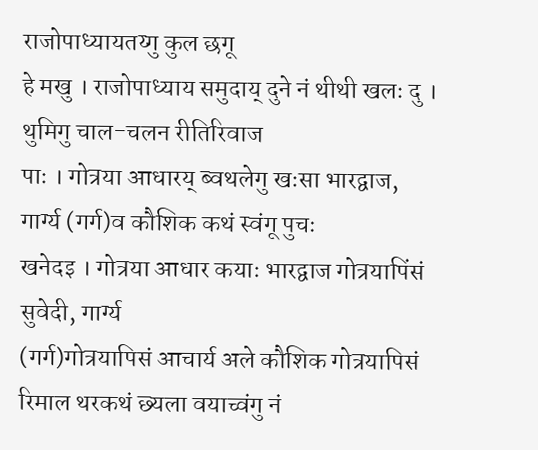राजोपाध्यायतय्गु कुल छगू
हे मखु । राजोपाध्याय समुदाय् दुने नं थीथी खलः दु । थुमिगु चाल-चलन रीतिरिवाज
पाः । गोत्रया आधारय् ब्वथलेगु खःसा भारद्वाज, गार्ग्य (गर्ग)व कौशिक कथं स्वंगू पुचः
खनेदइ । गोत्रया आधार कयाः भारद्वाज गोत्रयापिंसं सुवेदी, गार्ग्य
(गर्ग)गोत्रयापिसं आचार्य अले कौशिक गोत्रयापिसं रिमाल थरकथं छ्यला वयाच्वंगु नं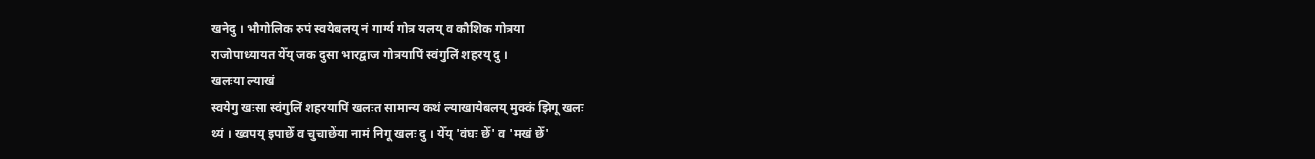खनेदु । भौगोलिक रुपं स्वयेबलय् नं गार्ग्य गोत्र यलय् व कौशिक गोत्रया
राजोपाध्यायत येँय् जक दुसा भारद्वाज गोत्रयापिं स्वंगुलिं शहरय् दु ।
खलःया ल्याखं
स्वयेगु खःसा स्वंगुलिं शहरयापिं खलःत सामान्य कथं ल्याखायेबलय् मुक्कं झिगू खलः
थ्यं । ख्वपय् इपाछेँ व चुचाछेंया नामं निगू खलः दु । येँय् 'वंघः छेँ' व 'मखं छेँ'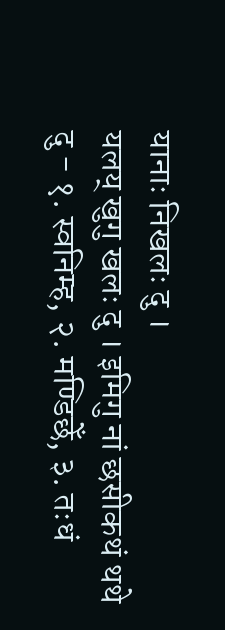यानाः निखलः दु ।
यलय् खुगु खलः दु । इमिगु नां छसीकथं थथे दु - १. स्वनिम्ह, २. मण्डिछेँ, ३. तःधं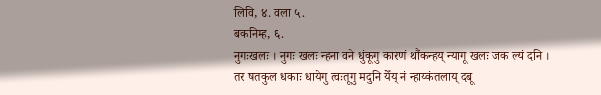लिवि, ४. वला ५.
बकनिम्ह, ६.
नुगःखलः । नुगः खलः न्हना वने धुंकूगु कारणं थौंकन्हय् न्यागू खलः जक ल्यं दनि ।
तर षतकुल धकाः धायेगु त्वःतूगु मदुनि येँय् नं न्हाय्कंतलाय् दबू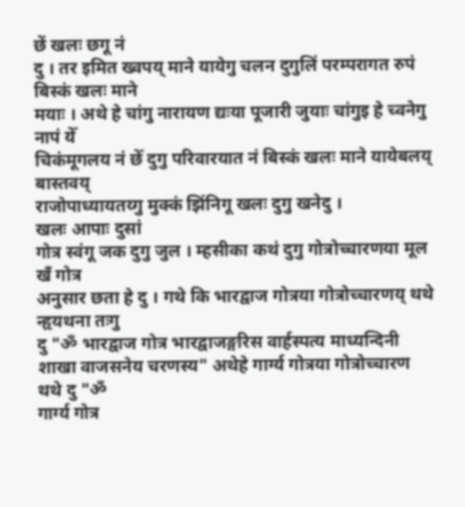छें खलः छगू नं
दु । तर इमित ख्वपय् माने यायेगु चलन दुगुलिं परम्परागत रुपं बिस्कं खलः माने
मयाः । अथे हे चांगु नारायण द्यःया पूजारी जुयाः चांगुइ हे च्वनेगु नापं येँ
चिकंमूगलय नं छेँ दुगु परिवारयात नं बिस्कं खलः माने यायेबलय् बास्तवय्
राजोपाध्यायतय्गु मुक्कं झिंनिगू खलः दुगु खनेदु ।
खलः आपाः दुसां
गोत्र स्वंगू जक दुगु जुल । म्हसीका कथं दुगु गोत्रोच्चारणया मूल खँ गोत्र
अनुसार छता हे दु । गथे कि भारद्वाज गोत्रया गोत्रोच्चारणय् थथे न्हृयथना तःगु
दु "ॐ भारद्वाज गोत्र भारद्वाजङ्गरिस वार्हस्पत्य माध्यन्दिनी
शाखा वाजसनेय चरणस्य" अथेहे गार्ग्य गोत्रया गोत्रोच्चारण थथे दु "ॐ
गार्ग्य गोत्र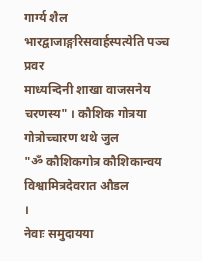गार्ग्य शैल भारद्वाजाङ्गरिसवार्हस्पत्येति पञ्च प्रवर
माध्यन्दिनी शाखा वाजसनेय चरणस्य" । कौशिक गोत्रया गोत्रोच्चारण थथे जुल
"ॐ कौशिकगोत्र कौशिकान्वय विश्वामित्रदेवरात औडल
।
नेवाः समुदायया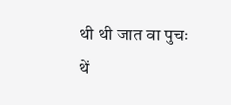थी थी जात वा पुचः थें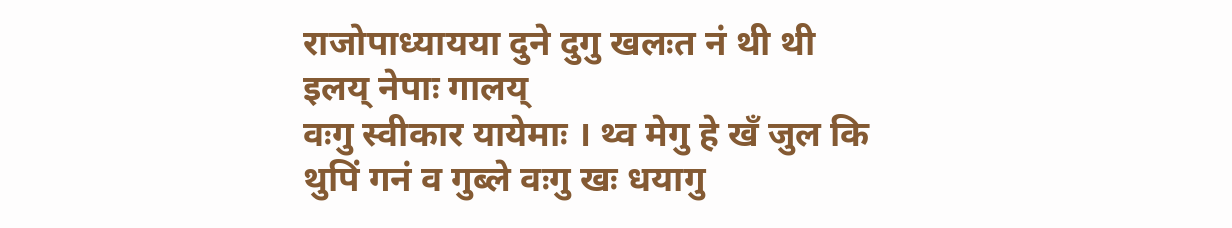राजोपाध्यायया दुने दुगु खलःत नं थी थी इलय् नेपाः गालय्
वःगु स्वीकार यायेमाः । थ्व मेगु हे खँ जुल कि थुपिं गनं व गुब्ले वःगु खः धयागु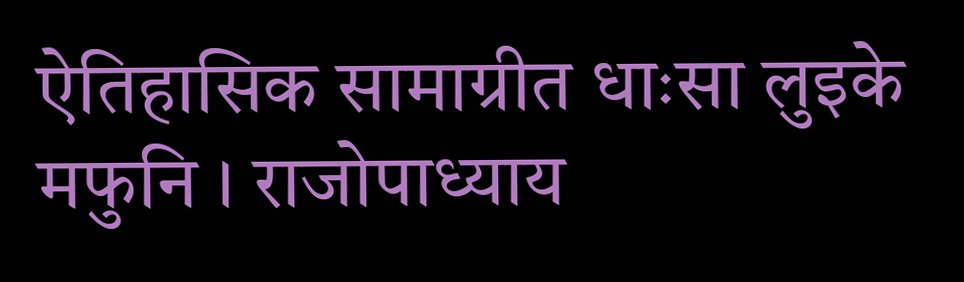ऐतिहासिक सामाग्रीत धाःसा लुइके मफुनि । राजोपाध्याय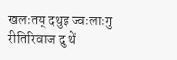खलःतय् दथुइ ज्वःलाःगु
रीतिरिवाज दु थें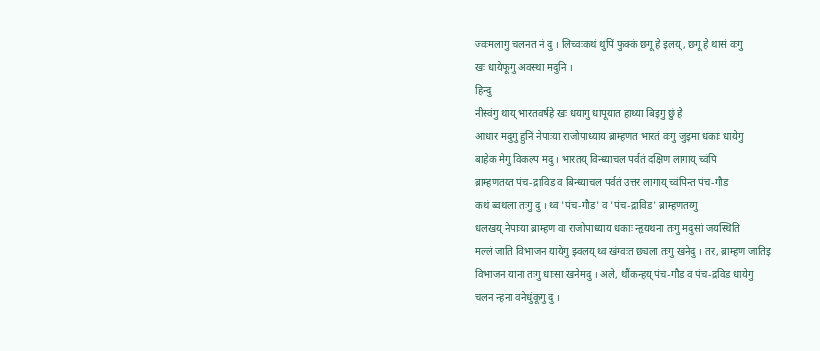ज्वःमलागु चलनत नं दु । लिच्वःकथं थुपिं फुक्कं छगू हे इलय्, छगू हे थासं वःगु
खः धायेफूगु अवस्था मदुनि ।
हिन्दु
नीस्वंगु थाय् भारतवर्षहे खः धयागु धापूयात हाथ्या बिइगु छुं हे
आधार मदुगु हुनिं नेपाःया राजोपाध्याय ब्राम्हणत भारतं वःगु जुइमा धकाः धायेगु
बाहेक मेगु विकल्प मदु । भारतय् विन्ध्याचल पर्वतं दक्षिण लागाय् च्वंपि
ब्राम्हणतय्त पंच-द्राविड व बिन्ध्याचल पर्वतं उत्तर लागाय् च्वंपिन्त पंच-गौड
कथं ब्वथला तःगु दु । थ्व 'पंच-गौड' व 'पंच-द्राविड' ब्राम्हणतय्गु
धलखय् नेपाःया ब्राम्हण वा राजोपाध्याय धकाः न्हृयथना तःगु मदुसां जयस्थिति
मल्लं जाति विभाजन यायेगु झ्वलय् थ्व खंग्वःत छ्यला तःगु खनेदु । तर, ब्राम्हण जातिइ
विभाजन याना तःगु धाःसा खनेमदु । अले, थौंकन्हय् पंच-गौड व पंच-द्रविड धायेगु
चलन न्हना वनेधुंकूगु दु ।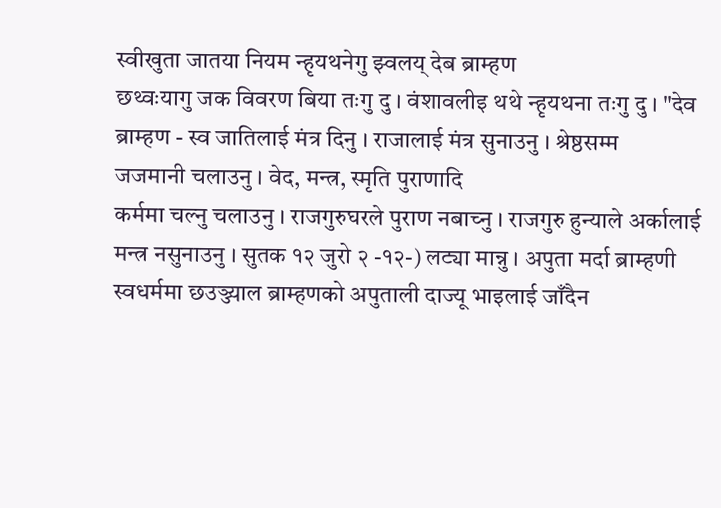स्वीखुता जातया नियम न्हृयथनेगु झ्वलय् देब ब्राम्हण
छथ्वःयागु जक विवरण बिया तःगु दु । वंशावलीइ थथे न्हृयथना तःगु दु । "देव
ब्राम्हण - स्व जातिलाई मंत्र दिनु । राजालाई मंत्र सुनाउनु । श्रेष्ठसम्म
जजमानी चलाउनु । वेद, मन्त्र, स्मृति पुराणादि
कर्ममा चल्नु चलाउनु । राजगुरुघरले पुराण नबाच्नु । राजगुरु हुन्याले अर्कालाई
मन्त्र नसुनाउनु । सुतक १२ जुरो २ -१२-) लट्या मान्नु । अपुता मर्दा ब्राम्हणी
स्वधर्ममा छउञ्ज्याल ब्राम्हणको अपुताली दाज्यू भाइलाई जाँदैन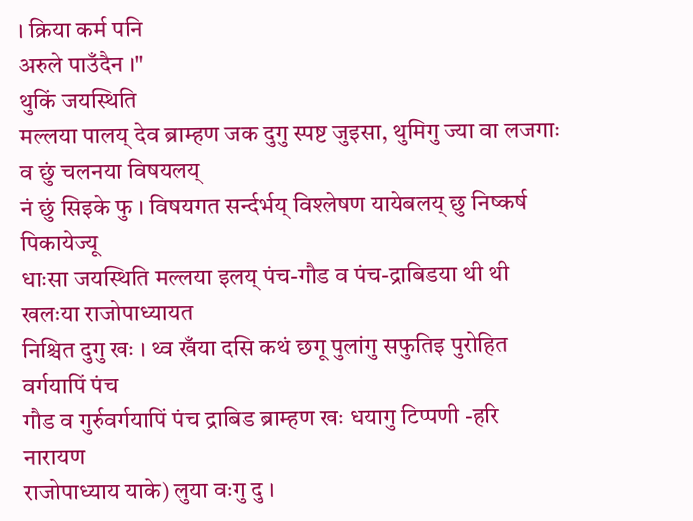। क्रिया कर्म पनि
अरुले पाउँदैन ।"
थुकिं जयस्थिति
मल्लया पालय् देव ब्राम्हण जक दुगु स्पष्ट जुइसा, थुमिगु ज्या वा लजगाः व छुं चलनया विषयलय्
नं छुं सिइके फु । विषयगत सर्न्दर्भय् विश्लेषण यायेबलय् छु निष्कर्ष पिकायेज्यू
धाःसा जयस्थिति मल्लया इलय् पंच-गौड व पंच-द्राबिडया थी थी खलःया राजोपाध्यायत
निश्चित दुगु खः । थ्व खँया दसि कथं छगू पुलांगु सफुतिइ पुरोहित वर्गयापिं पंच
गौड व गुर्रुवर्गयापिं पंच द्राबिड ब्राम्हण खः धयागु टिप्पणी -हरि नारायण
राजोपाध्याय याके) लुया वःगु दु ।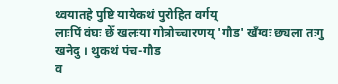थ्वयातहे पुष्टि यायेकथं पुरोहित वर्गय्
लाःपिं वंघः छेँ खलःया गोत्रोच्चारणय् 'गौड' खँग्वः छ्यला तःगु खनेदु । थुकथं पंच-गौड
व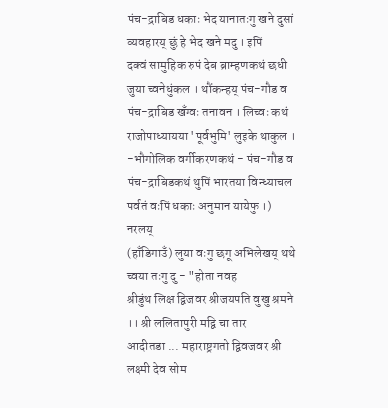पंच-द्राबिड धकाः भेद यानातःगु खने दुसां व्यवहारय् छुं हे भेद खने मदु । इपिं
दक्वं सामुहिक रुपं देब ब्राम्हणकथं छधी जुया च्वनेधुंकल । थौंकन्हय् पंच-गौड व
पंच-द्राबिड खँग्वः तनावन । लिच्वः कथं राजोपाध्यायया 'पूर्वभुमि' लुइके थाकुल ।
-भौगोलिक वर्गीकरणकथं - पंच-गौड व पंच-द्राबिडकथं थुपिं भारतया विन्ध्याचल
पर्वतं वःपिं धकाः अनुमान यायेफु ।)
नरलय्
(हाँडिगाउँ) लुया वःगु छगू अभिलेखय् थथे च्वया तःगु दु - "होता नवह
श्रीडुंथ लिक्ष द्विजवर श्रीजयपति वुखु श्रमने ।। श्री ललितापुरी मद्वि चा तार
आदीतडा ... महाराष्ट्रगतो द्विवजवर श्री लक्ष्मी देव सोम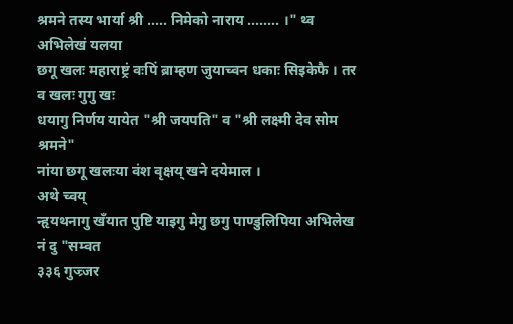श्रमने तस्य भार्या श्री ..... निमेको नाराय ........ ।" थ्व अभिलेखं यलया
छगू खलः महाराष्ट्रं वःपिं ब्राम्हण जुयाच्वन धकाः सिइकेफै । तर व खलः गुगु खः
धयागु निर्णय यायेत "श्री जयपति" व "श्री लक्ष्मी देव सोम श्रमने"
नांया छगू खलःया वंश वृक्षय् खने दयेमाल ।
अथे च्वय्
न्हृयथनागु खँयात पुष्टि याइगु मेगु छगु पाण्डुलिपिया अभिलेख नं दु "सम्वत
३३६ गुज्र्जर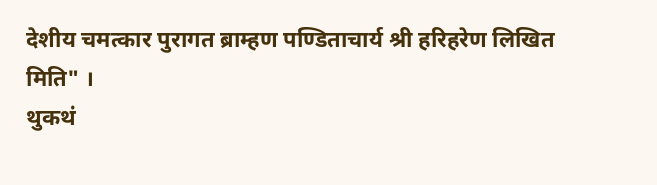देशीय चमत्कार पुरागत ब्राम्हण पण्डिताचार्य श्री हरिहरेण लिखित
मिति" ।
थुकथं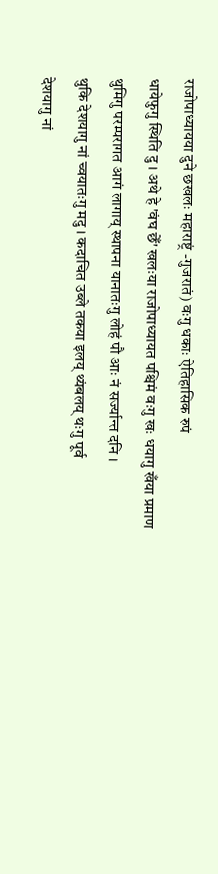राजोपाध्यायया दुने छखलः महाराष्ट्रं -गुजरातं) वःगु धकाः ऐतिहासिक रुपं
धायेफुगु स्थिति दु । अथे हे 'वंघ छेँ' खलःया राजोपाध्यायत पश्चिमं वःगु खः धयागु खँया प्रमाण
थुमिगु परम्परागत आगं लागाय् स्थापना यानातःगु लोहं पौ आः नं सर्ज्यान्त दनि ।
थुकि देशयागु नां च्वयातःगु मदु । कदाचित उब्ले तकया इलय् थ्यंबलय् थःगु पूर्व
देशयागु नां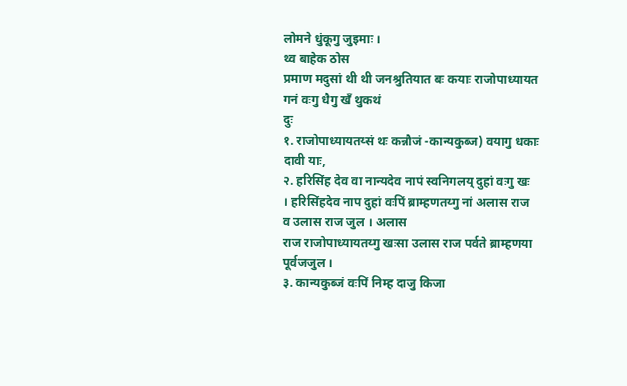लोमने धुंकूगु जुइमाः ।
थ्व बाहेक ठोस
प्रमाण मदुसां थी थी जनश्रुतियात बः कयाः राजोपाध्यायत गनं वःगु धैगु खँ थुकथं
दुः
१. राजोपाध्यायतय्सं थः कन्नौजं -कान्यकुब्ज) वयागु धकाः
दावी याः,
२. हरिसिंह देव वा नान्यदेव नापं स्वनिगलय् दुहां वःगु खः
। हरिसिंहदेव नाप दुहां वःपिं ब्राम्हणतय्गु नां अलास राज व उलास राज जुल । अलास
राज राजोपाध्यायतय्गु खःसा उलास राज पर्वते ब्राम्हणया पूर्वजजुल ।
३. कान्यकुब्जं वःपिं निम्ह दाजु किजा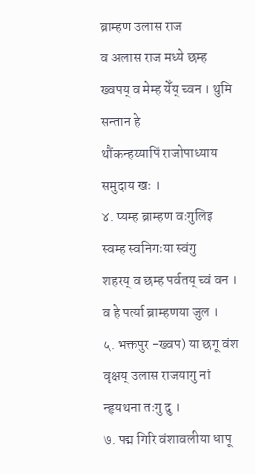ब्राम्हण उलास राज
व अलास राज मध्ये छम्ह ख्वपय् व मेम्ह येँय् च्वन । थुमि सन्तान हे
थौंकन्हय्यापिं राजोपाध्याय समुदाय खः ।
४. प्यम्ह ब्राम्हण वःगुलिइ स्वम्ह स्वनिगःया स्वंगु
शहरय् व छम्ह पर्वतय् च्वं वन । व हे पर्त्या ब्राम्हणया जुल ।
५. भक्तपुर -ख्वप) या छगू वंश वृक्षय् उलास राजयागु नां
न्हृयथना तःगु दु ।
७. पद्म गिरि वंशावलीया धापू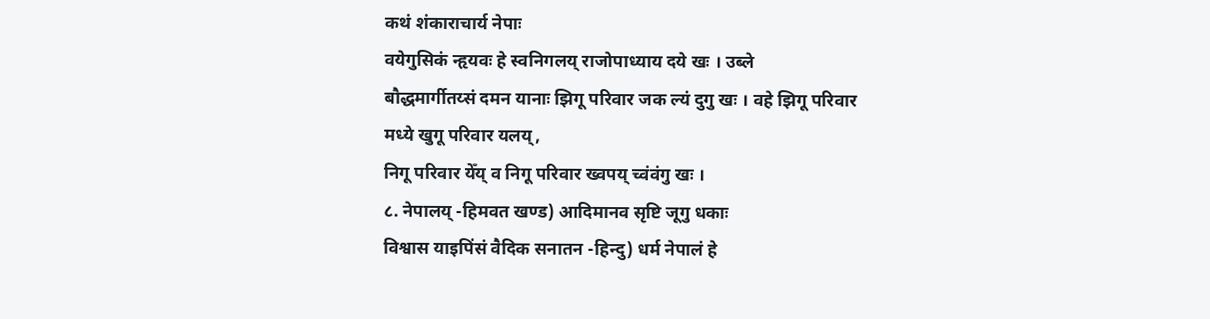कथं शंकाराचार्य नेपाः
वयेगुसिकं न्हृयवः हे स्वनिगलय् राजोपाध्याय दये खः । उब्ले
बौद्धमार्गीतय्सं दमन यानाः झिगू परिवार जक ल्यं दुगु खः । वहे झिगू परिवार
मध्ये खुगू परिवार यलय्,
निगू परिवार येँय् व निगू परिवार ख्वपय् च्वंवंगु खः ।
८. नेपालय् -हिमवत खण्ड) आदिमानव सृष्टि जूगु धकाः
विश्वास याइपिंसं वैदिक सनातन -हिन्दु) धर्म नेपालं हे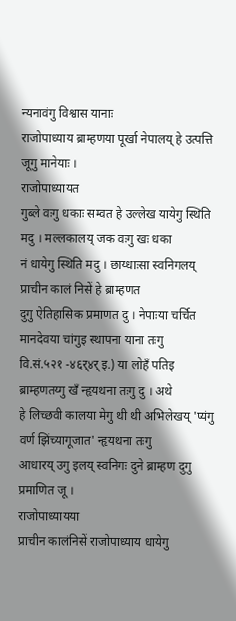न्यनावंगु विश्वास यानाः
राजोपाध्याय ब्राम्हणया पूर्खा नेपालय् हे उत्पत्ति जूगु मानेयाः ।
राजोपाध्यायत
गुब्ले वःगु धकाः सम्वत हे उल्लेख यायेगु स्थिति मदु । मल्लकालय् जक वःगु खः धका
नं धायेगु स्थिति मदु । छाय्धाःसा स्वनिगलय् प्राचीन कालं निसें हे ब्राम्हणत
दुगु ऐतिहासिक प्रमाणत दु । नेपाःया चर्चित मानदेवया चांगुइ स्थापना याना तःगु
वि.सं.५२१ -४६र्४र् इ.) या लोहँ पतिइ ब्राम्हणतय्गु खँ न्हृयथना तःगु दु । अथे
हे लिच्छवी कालया मेगु थी थी अभिलेखय् 'प्यंगु वर्ण झिंच्यागूजात' न्हृयथना तःगु
आधारय् उगु इलय् स्वनिगः दुने ब्राम्हण दुगु प्रमाणित जू ।
राजोपाध्यायया
प्राचीन कालंनिसें राजोपाध्याय धायेगु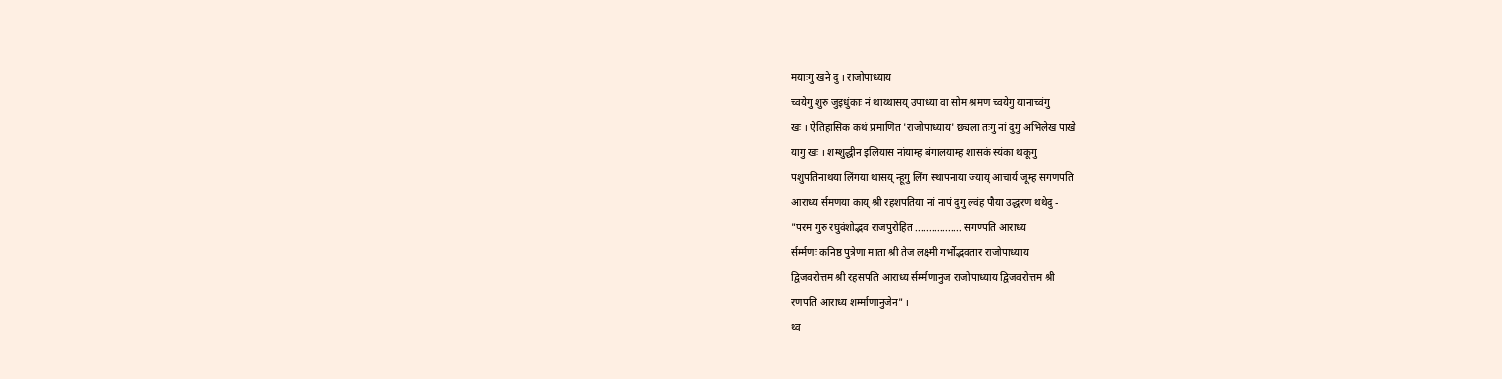मयाःगु खने दु । राजोपाध्याय
च्वयेगु शुरु जुइधुंकाः नं थाय्थासय् उपाध्या वा सोम श्रमण च्वयेगु यानाच्वंगु
खः । ऐतिहासिक कथं प्रमाणित 'राजोपाध्याय' छ्यला तःगु नां दुगु अभिलेख पाखे
यागु खः । शम्शुद्धीन इलियास नांयाम्ह बंगालयाम्ह शासकं स्यंका थकूगु
पशुपतिनाथया लिंगया थासय् न्हूगु लिंग स्थापनाया ज्याय् आचार्य जूम्ह सगणपति
आराध्य र्समणया काय् श्री रहशपतिया नां नापं दुगु ल्वंह पौया उद्धरण थथेदु -
"परम गुरु रघुवंशोद्भव राजपुरोहित ................. सगण्पति आराध्य
र्सर्म्मणः कनिष्ठ पुत्रेणा माता श्री तेज लक्ष्मी गर्भोद्भवतार राजोपाध्याय
द्विजवरोत्तम श्री रहसपति आराध्य र्सर्म्मणानुज राजोपाध्याय द्विजवरोत्तम श्री
रणपति आराध्य शर्म्माणानुजेन" ।
थ्व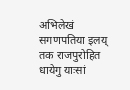अभिलेखं
सगणपतिया इलय् तक राजपुरोहित धायेगु याःसां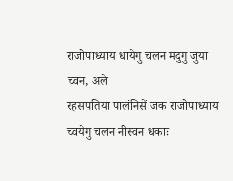राजोपाध्याय धायेगु चलन मदुगु जुया
च्वन, अले
रहसपतिया पालंनिसें जक राजोपाध्याय च्वयेगु चलन नीस्वन धकाः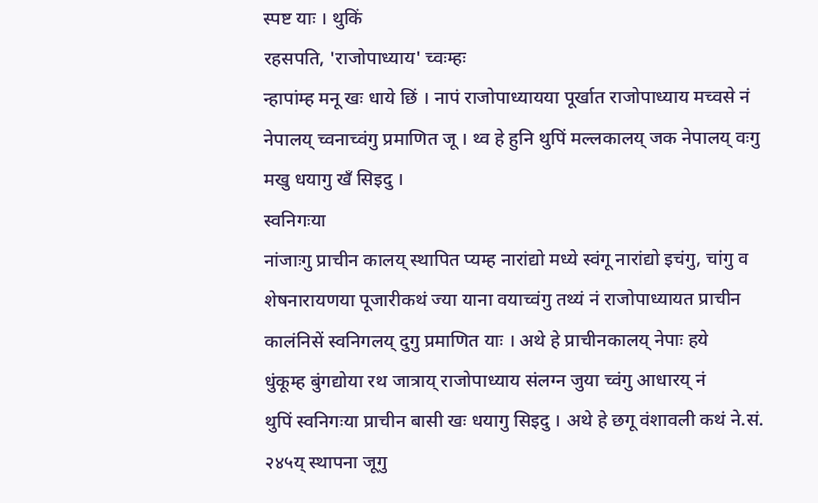स्पष्ट याः । थुकिं
रहसपति, 'राजोपाध्याय' च्वःम्हः
न्हापांम्ह मनू खः धाये छिं । नापं राजोपाध्यायया पूर्खात राजोपाध्याय मच्वसे नं
नेपालय् च्वनाच्वंगु प्रमाणित जू । थ्व हे हुनि थुपिं मल्लकालय् जक नेपालय् वःगु
मखु धयागु खँ सिइदु ।
स्वनिगःया
नांजाःगु प्राचीन कालय् स्थापित प्यम्ह नारांद्यो मध्ये स्वंगू नारांद्यो इचंगु, चांगु व
शेषनारायणया पूजारीकथं ज्या याना वयाच्वंगु तथ्यं नं राजोपाध्यायत प्राचीन
कालंनिसें स्वनिगलय् दुगु प्रमाणित याः । अथे हे प्राचीनकालय् नेपाः हये
धुंकूम्ह बुंगद्योया रथ जात्राय् राजोपाध्याय संलग्न जुया च्वंगु आधारय् नं
थुपिं स्वनिगःया प्राचीन बासी खः धयागु सिइदु । अथे हे छगू वंशावली कथं ने.सं.
२४५य् स्थापना जूगु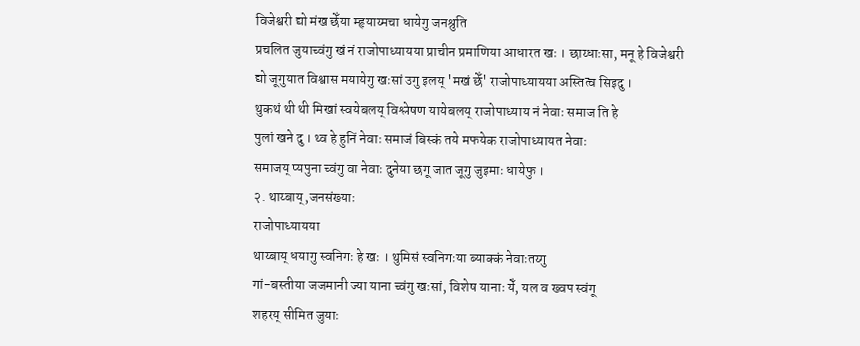विजेश्वरी द्यो मंख छेँया म्हृयाय्मचा धायेगु जनश्रुति
प्रचलित जुयाच्वंगु खं नं राजोपाध्यायया प्राचीन प्रमाणिया आधारत खः । छाय्धाःसा, मनू हे विजेश्वरी
द्यो जूगुयात विश्वास मयायेगु खःसां उगु इलय् 'मखं छेँ' राजोपाध्यायया अस्तित्व सिइदु ।
थुकथं थी थी मिखां स्वयेबलय् विश्लेषण यायेबलय् राजोपाध्याय नं नेवाः समाज ति हे
पुलां खने दु । थ्व हे हुनिं नेवाः समाजं बिस्कं तये मफयेक राजोपाध्यायत नेवाः
समाजय् प्यपुना च्वंगु वा नेवाः दुनेया छगू जात जूगु जुइमाः धायेफु ।
२. थाय्बाय्,जनसंख्याः
राजोपाध्यायया
थाय्बाय् धयागु स्वनिगः हे खः । थुमिसं स्वनिगःया ब्याक्कं नेवाःतय्गु
गां-बस्तीया जजमानी ज्या याना च्वंगु खःसां, विशेष यानाः येँ, यल व ख्वप स्वंगू
शहरय् सीमित जुयाः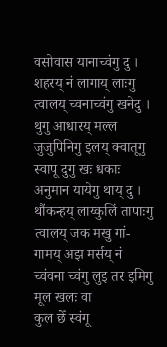वसोवास यानाच्वंगु दु । शहरय् नं लागाय् लाःगु
त्वालय् च्वनाच्वंगु खनेदु । थुगु आधारय् मल्ल जुजुपिनिगु इलय् क्वातूगु
स्वापू दुगु खः धकाः अनुमान यायेगु थाय् दु । थौंकन्हय् लाय्कुलिं तापाःगु
त्वालय् जक मखु गां-गामय् अझ मर्सय् नं च्वंवना च्वंगु लुइ तर इमिगु मूल खलः वा
कुल छेँ स्वंगू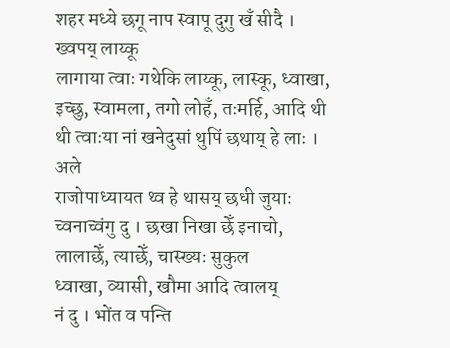शहर मध्ये छगू नाप स्वापू दुगु खँ सीदै ।
ख्वपय् लाय्कू
लागाया त्वाः गथेकि लाय्कू, लास्कू, ध्वाखा, इच्छु, स्वामला, तगो लोहँ, तःमर्हि, आदि थी थी त्वाःया नां खनेदुसां थुपिं छथाय् हे लाः । अले
राजोपाध्यायत थ्व हे थासय् छधी जुयाः च्वनाच्वंगु दु । छखा निखा छेँ इनाचो, लालाछेँ, त्याछेँ, चास्ख्यः सुकुल
ध्वाखा, व्यासी, खौमा आदि त्वालय्
नं दु । भोंत व पन्ति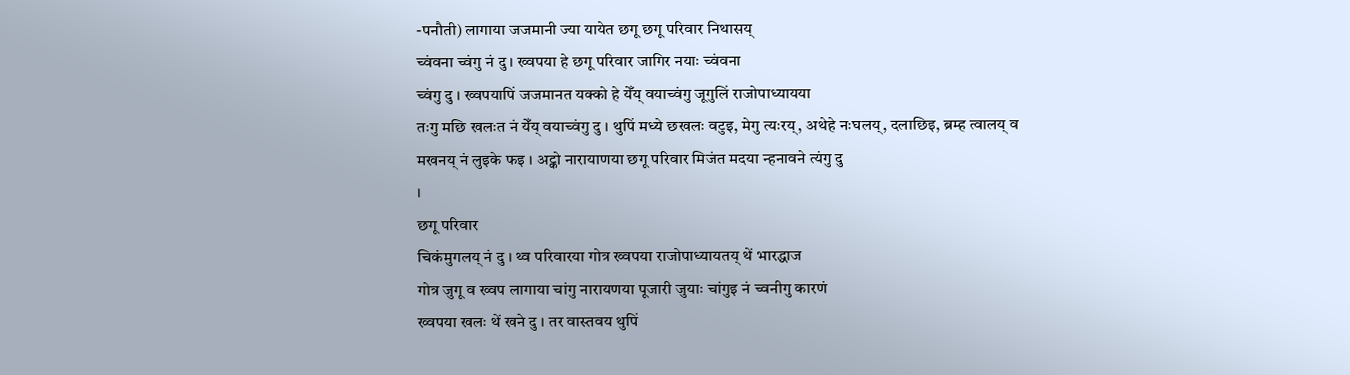-पनौती) लागाया जजमानी ज्या यायेत छगू छगू परिवार निथासय्
च्वंवना च्वंगु नं दु । ख्वपया हे छगू परिवार जागिर नयाः च्वंवना
च्वंगु दु । ख्वपयापिं जजमानत यक्को हे येँय् वयाच्वंगु जूगुलिं राजोपाध्यायया
तःगु मछि खलःत नं येँय् वयाच्वंगु दु । थुपिं मध्ये छखलः वटुइ, मेगु त्यःरय्, अथेहे नःघलय्, दलाछिइ, ब्रम्ह त्वालय् व
मखनय् नं लुइके फइ । अट्को नारायाणया छगू परिवार मिजंत मदया न्हनावने त्यंगु दु
।
छगू परिवार
चिकंमुगलय् नं दु । थ्व परिवारया गोत्र ख्वपया राजोपाध्यायतय् थें भारद्धाज
गोत्र जुगू व ख्वप लागाया चांगु नारायणया पूजारी जुयाः चांगुइ नं च्वनीगु कारणं
ख्वपया खलः थें खने दु । तर वास्तवय थुपिं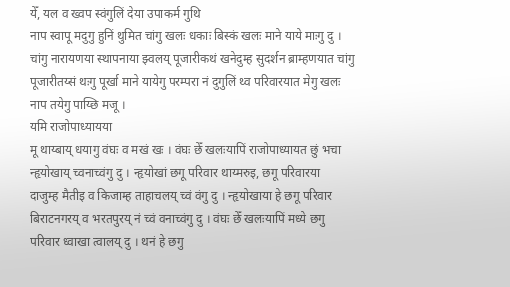येँ, यल व ख्वप स्वंगुलिं देया उपाकर्म गुथि
नाप स्वापू मदुगु हुनिं थुमित चांगु खलः धकाः बिस्कं खलः माने याये माःगु दु ।
चांगु नारायणया स्थापनाया झ्वलय् पूजारीकथं खनेदुम्ह सुदर्शन ब्राम्हणयात चांगु
पूजारीतय्सं थःगु पूर्खा माने यायेगु परम्परा नं दुगुलिं थ्व परिवारयात मेगु खलः
नाप तयेगु पाय्छि मजू ।
यमि राजोपाध्यायया
मू थाय्बाय् धयागु वंघः व मखं खः । वंघः छेँ खलःयापिं राजोपाध्यायत छुं भचा
न्हृयोखाय् च्वनाच्वंगु दु । न्हृयोखां छगू परिवार थाय्मरुइ, छगू परिवारया
दाजुम्ह मैतीइ व किजाम्ह ताहाचलय् च्वं वंगु दु । न्हृयोखाया हे छगू परिवार
बिराटनगरय् व भरतपुरय् नं च्वं वनाच्वंगु दु । वंघः छेँ खलःयापिं मध्ये छगु
परिवार ध्वाखा त्वालय् दु । थनं हे छगु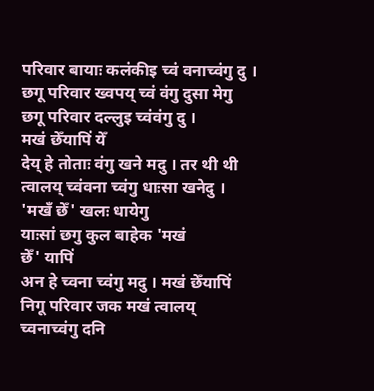परिवार बायाः कलंकीइ च्वं वनाच्वंगु दु ।
छगू परिवार ख्वपय् च्वं वंगु दुसा मेगु छगू परिवार दल्लुइ च्वंवंगु दु ।
मखं छेँयापिं येँ
देय् हे तोताः वंगु खने मदु । तर थी थी त्वालय् च्वंवना च्वंगु धाःसा खनेदु । 'मखँ छेँ' खलः धायेगु
याःसां छगु कुल बाहेक 'मखं
छेँ' यापिं
अन हे च्वना च्वंगु मदु । मखं छेँयापिं निगू परिवार जक मखं त्वालय्
च्वनाच्वंगु दनि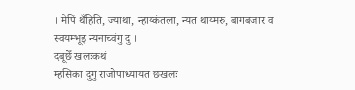। मेपिं थँहिति, ज्याथा, न्हाय्कंतला, न्यत थाय्मरु, बागबजार व
स्वयम्भूइ न्यनाच्वंगु दु ।
दबूछेँ खलःकथं
म्हसिका दुगु राजोपाध्यायत छखलः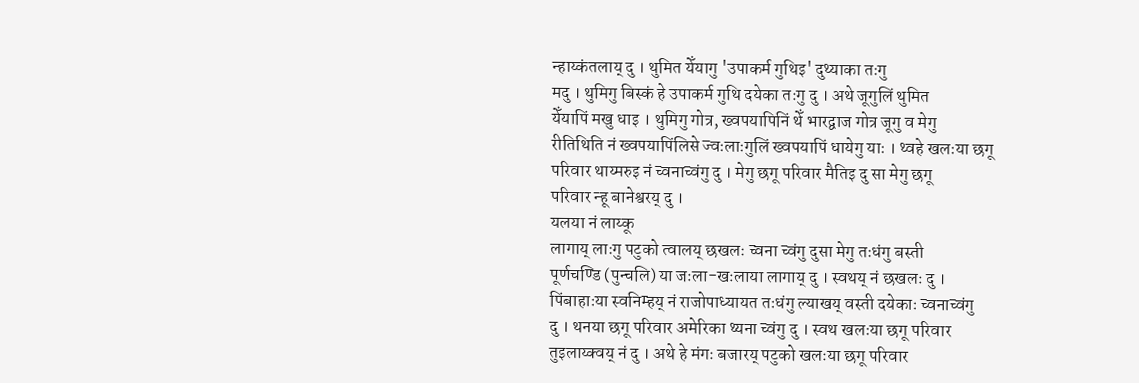न्हाय्कंतलाय् दु । थुमित येँयागु 'उपाकर्म गुथिइ' दुथ्याका तःगु
मदु । थुमिगु बिस्कं हे उपाकर्म गुथि दयेका तःगु दु । अथे जूगुलिं थुमित
येँयापिं मखु धाइ । थुमिगु गोत्र, ख्वपयापिनिं थेँ भारद्वाज गोत्र जूगु व मेगु
रीतिथिति नं ख्वपयापिंलिसे ज्वःलाःगुलिं ख्वपयापिं धायेगु याः । थ्वहे खलःया छगू
परिवार थाय्मरुइ नं च्वनाच्वंगु दु । मेगु छगू परिवार मैतिइ दु सा मेगु छगू
परिवार न्हू बानेश्वरय् दु ।
यलया नं लाय्कू
लागाय् लाःगु पटुको त्वालय् छखलः च्वना च्वंगु दुसा मेगु तःधंगु बस्ती
पूर्णचण्डि (पुन्चलि) या जःला-खःलाया लागाय् दु । स्वथय् नं छखलः दु ।
पिंबाहाःया स्वनिम्हय् नं राजोपाध्यायत तःधंगु ल्याखय् वस्ती दयेकाः च्वनाच्वंगु
दु । थनया छगू परिवार अमेरिका थ्यना च्वंगु दु । स्वथ खलःया छगू परिवार
तुइलाय्क्वय् नं दु । अथे हे मंगः बजारय् पटुको खलःया छगू परिवार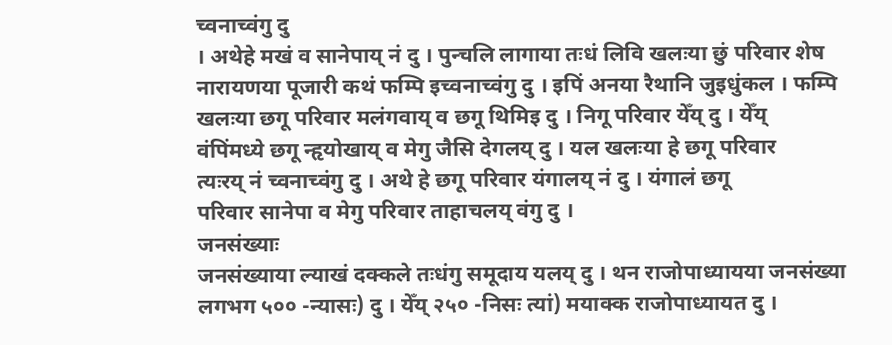च्वनाच्वंगु दु
। अथेहे मखं व सानेपाय् नं दु । पुन्चलि लागाया तःधं लिवि खलःया छुं परिवार शेष
नारायणया पूजारी कथं फम्पि इच्वनाच्वंगु दु । इपिं अनया रैथानि जुइधुंकल । फम्पि
खलःया छगू परिवार मलंगवाय् व छगू थिमिइ दु । निगू परिवार येँय् दु । येँय्
वंपिंमध्ये छगू न्हृयोखाय् व मेगु जैसि देगलय् दु । यल खलःया हे छगू परिवार
त्यःरय् नं च्वनाच्वंगु दु । अथे हे छगू परिवार यंगालय् नं दु । यंगालं छगू
परिवार सानेपा व मेगु परिवार ताहाचलय् वंगु दु ।
जनसंख्याः
जनसंख्याया ल्याखं दक्कले तःधंगु समूदाय यलय् दु । थन राजोपाध्यायया जनसंख्या
लगभग ५०० -न्यासः) दु । येँय् २५० -निसः त्यां) मयाक्क राजोपाध्यायत दु ।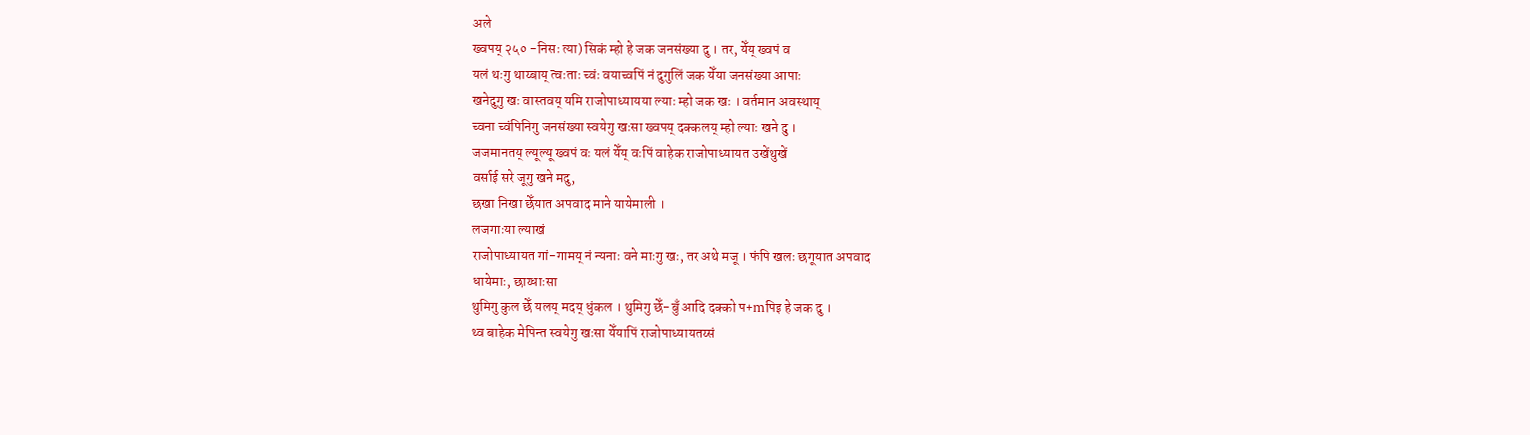अले
ख्वपय् २५० -निसः त्या) सिकं म्हो हे जक जनसंख्या दु । तर, येँय् ख्वपं व
यलं थःगु थाय्बाय् त्वःताः च्वंः वयाच्वपिं नं दुगुलिं जक येँया जनसंख्या आपाः
खनेदुगु खः वास्तवय् यमि राजोपाध्यायया ल्याः म्हो जक खः । वर्तमान अवस्थाय्
च्वना च्वंपिनिगु जनसंख्या स्वयेगु खःसा ख्वपय् दक्कलय् म्हो ल्याः खने दु ।
जजमानतय् ल्यूल्यू ख्वपं वः यलं येँय् वःपिं वाहेक राजोपाध्यायत उखेंथुखें
वर्साई सरे जूगु खने मदु,
छखा निखा छेँयात अपवाद माने यायेमाली ।
लजगाःया ल्याखं
राजोपाध्यायत गां-गामय् नं न्यनाः वने माःगु खः, तर अथे मजू । फंपि खलः छगूयात अपवाद
धायेमाः, छाय्धाःसा
थुमिगु कुल छेँ यलय् मदय् धुंकल । थुमिगु छेँ-बुँ आदि दक्को प+mपिइ हे जक दु ।
थ्व बाहेक मेपिन्त स्वयेगु खःसा येँयापिं राजोपाध्यायतय्सं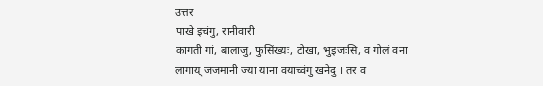उत्तर
पाखे इचंगु, रानीवारी
कागती गां, बालाजु, फुसिंख्यः, टोखा, भुइजःसि, व गोलं वना
लागाय् जजमानी ज्या याना वयाच्वंगु खनेदु । तर व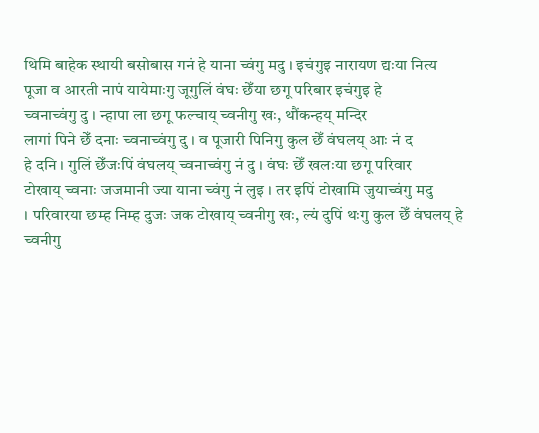थिमि बाहेक स्थायी बसोबास गनं हे याना च्वंगु मदु । इचंगुइ नारायण द्यःया नित्य
पूजा व आरती नापं यायेमाःगु जूगुलिं वंघः छेँया छगू परिबार इचंगुइ हे
च्वनाच्वंगु दु । न्हापा ला छगू फल्चाय् च्वनीगु खः, थौंकन्हय् मन्दिर
लागां पिने छेँ दनाः च्वनाच्वंगु दु । व पूजारी पिनिगु कुल छेँ वंघलय् आः नं द
हे दनि । गुलिं छेँजःपिं वंघलय् च्वनाच्वंगु नं दु । वंघः छेँ खलःया छगू परिवार
टोखाय् च्वनाः जजमानी ज्या याना च्वंगु नं लुइ । तर इपिं टोखामि जुयाच्वंगु मदु
। परिवारया छम्ह निम्ह दुजः जक टोखाय् च्वनीगु खः, ल्यं दुपिं थःगु कुल छेँ वंघलय् हे
च्वनीगु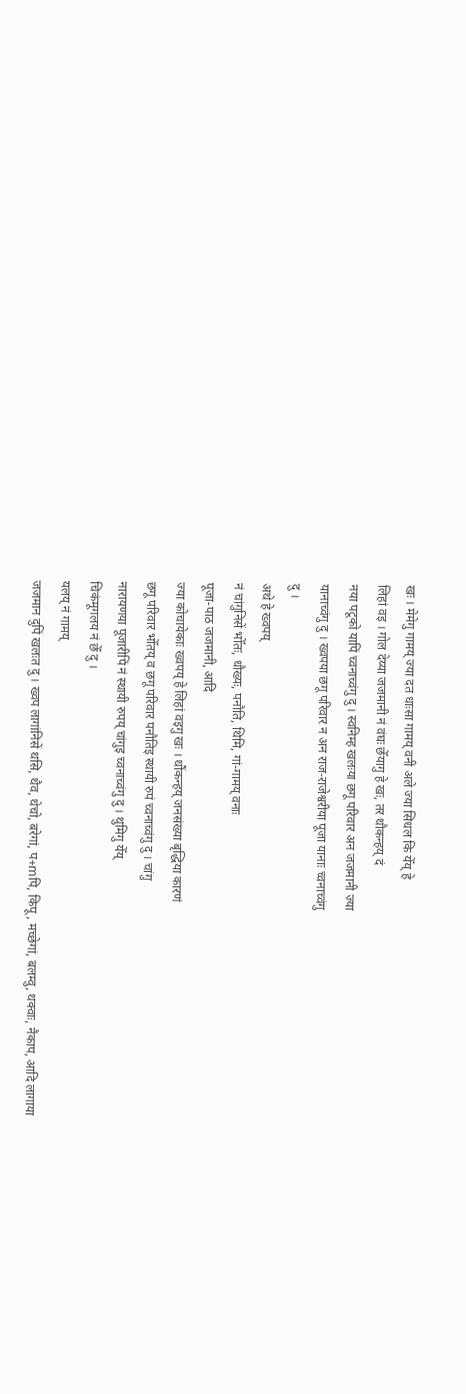खः । मेमेगु गामय् ज्या दत धाःसा गामय् वनी अले ज्या सिधल कि येँय् हे
लिहां वइ । गोल देय्या जजमानी नं वंघः छेँयागु हे खः, तर थौकन्हय् दं
नया पटूको यापिं च्वनाच्वंगु दु । स्वनिम्ह खलःया छगू परिवार अन जजमानी ज्या
यानाच्वंगु दु । ख्वपया छगू परिवार न अन राज-राजेश्वरीया पूजा यानाः च्वनाच्वंगु
दु ।
अथे हे ख्वपय्
नं चांगुनिसें भोँतः, धौख्यः, पनौति, थिमि, गां-गामय् वनाः
पूजा-पाठ जजमानी, आदि
ज्या कोचायेकाः ख्वपय् हे लिहां वइगु खः । थौंकन्हय् जनसंख्या बृद्धिया कारणं
छगू परिवार भोँतय् व छगू परिवार पनौतिइ स्थायी रुपं च्वनाच्वंगु दु । चांगु
नारायणया पूजारीपिं नं स्थायी रुपय् चांगुइ च्वनाच्वंगु दु । थुमिगु येँय्
चिकंमूगलय नं छेँ दु ।
यलय् नं गामय्
जजमान दुपिं खलःत दु । ख्वप लागांनिसें थसि, थैव, थेचो, बरेगां, प+mपि, किपू, मच्छेगां, बलम्वु, थक्वाः, नैकाप, आदि लागाया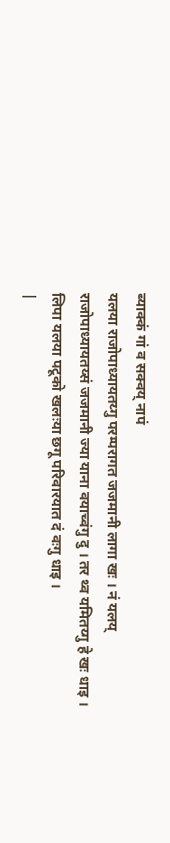ब्याक्कं गां व सक्वय् नापं
यलया राजोपाध्यायतय्गु परम्परागत जजमानी लागा खः । नं यलय्
राजोपाध्यायतय्सं जजमानी ज्या याना वयाच्वंगु दु । तर थ्व यमितय्गु हे खः धाइ ।
लिपा यलया पटूको खलःया छगू परिवारयात दं वःगु धाइ ।
|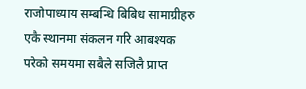राजोपाध्याय सम्बन्धि बिबिध सामाग्रीहरु एकै स्थानमा संकलन गरि आबश्यक परेको समयमा सबैले सजिलै प्राप्त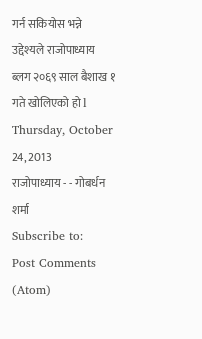गर्न सकियोस भन्ने उद्देश्यले राजोपाध्याय ब्लग २०६९ साल बैशाख १ गते खोलिएको हो l
Thursday, October 24, 2013
राजोपाध्याय - - गोबर्धन शर्मा
Subscribe to:
Post Comments (Atom)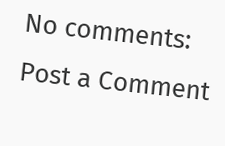No comments:
Post a Comment